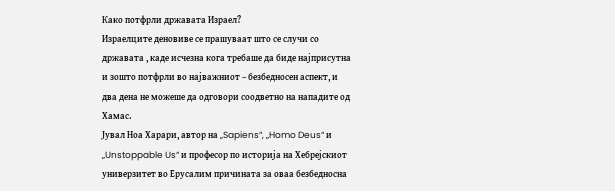Како потфрли државата Израел?
Израелците деновиве се прашуваат што се случи со државата , каде исчезна кога требаше да биде најприсутна и зошто потфрли во најважниот – безбедносен аспект, и два дена не можеше да одговори соодветно на нападите од Хамас.
Јувал Ноа Харари, автор на „Sapiens“, „Homo Deus“ и „Unstoppable Us“ и професор по историја на Хебрејскиот универзитет во Ерусалим причината за оваа безбедносна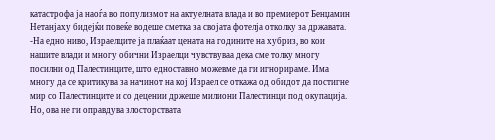катастрофа ја наоѓа во популизмот на актуелната влада и во премиерот Бенџамин Нетанјаху бидејќи повеќе водеше сметка за својата фотелја отколку за државата.
-На едно ниво, Израелците ја плаќаат цената на годините на хубриз, во кои нашите влади и многу обични Израелци чувствуваа дека сме толку многу посилни од Палестинците, што едноставно можевме да ги игнорираме. Има многу да се критикува за начинот на кој Израел се откажа од обидот да постигне мир со Палестинците и со децении држеше милиони Палестинци под окупација. Но, ова не ги оправдува злосторствата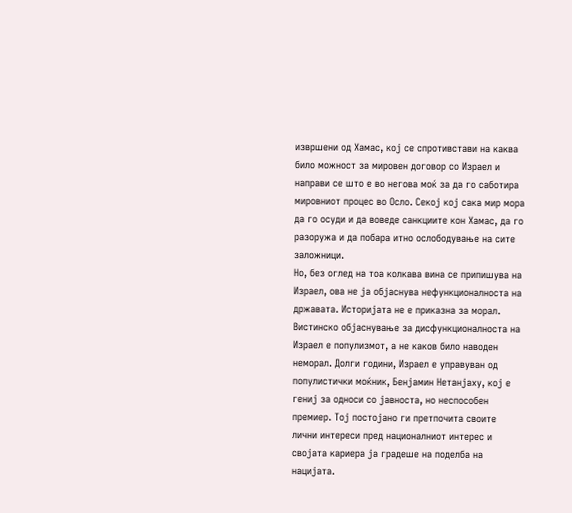извршени од Хамас, кој се спротивстави на каква било можност за мировен договор со Израел и направи се што е во негова моќ за да го саботира мировниот процес во Осло. Секој кој сака мир мора да го осуди и да воведе санкциите кон Хамас, да го разоружа и да побара итно ослободување на сите заложници.
Но, без оглед на тоа колкава вина се припишува на Израел, ова не ја објаснува нефункционалноста на државата. Историјата не е приказна за морал. Вистинско објаснување за дисфункционалноста на Израел е популизмот, а не каков било наводен неморал. Долги години, Израел е управуван од популистички моќник, Бенјамин Нетанјаху, кој е гениј за односи со јавноста, но неспособен премиер. Тој постојано ги претпочита своите лични интереси пред националниот интерес и својата кариера ја градеше на поделба на нацијата.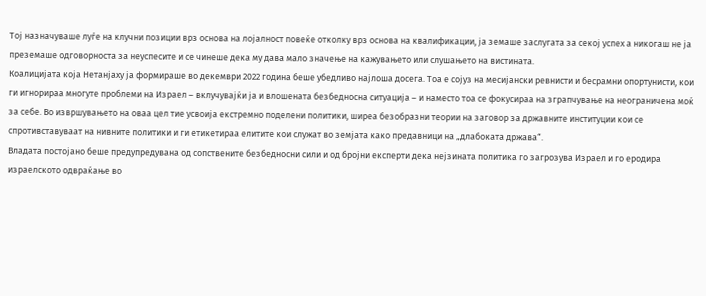Тој назначуваше луѓе на клучни позиции врз основа на лојалност повеќе отколку врз основа на квалификации, ја земаше заслугата за секој успех а никогаш не ја преземаше одговорноста за неуспесите и се чинеше дека му дава мало значење на кажувањето или слушањето на вистината.
Коалицијата која Нетанјаху ја формираше во декември 2022 година беше убедливо најлоша досега. Тоа е сојуз на месијански ревнисти и бесрамни опортунисти, кои ги игнорираа многуте проблеми на Израел – вклучувајќи ја и влошената безбедносна ситуација – и наместо тоа се фокусираа на зграпчување на неограничена моќ за себе. Во извршувањето на оваа цел тие усвоија екстремно поделени политики, ширеа безобразни теории на заговор за државните институции кои се спротивставуваат на нивните политики и ги етикетираа елитите кои служат во земјата како предавници на „длабоката држава“.
Владата постојано беше предупредувана од сопствените безбедносни сили и од бројни експерти дека нејзината политика го загрозува Израел и го еродира израелското одвраќање во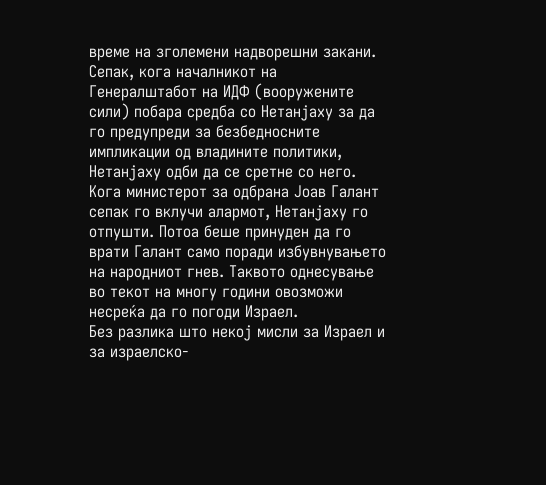време на зголемени надворешни закани. Сепак, кога началникот на Генералштабот на ИДФ (вооружените сили) побара средба со Нетанјаху за да го предупреди за безбедносните импликации од владините политики, Нетанјаху одби да се сретне со него. Кога министерот за одбрана Јоав Галант сепак го вклучи алармот, Нетанјаху го отпушти. Потоа беше принуден да го врати Галант само поради избувнувањето на народниот гнев. Таквото однесување во текот на многу години овозможи несреќа да го погоди Израел.
Без разлика што некој мисли за Израел и за израелско-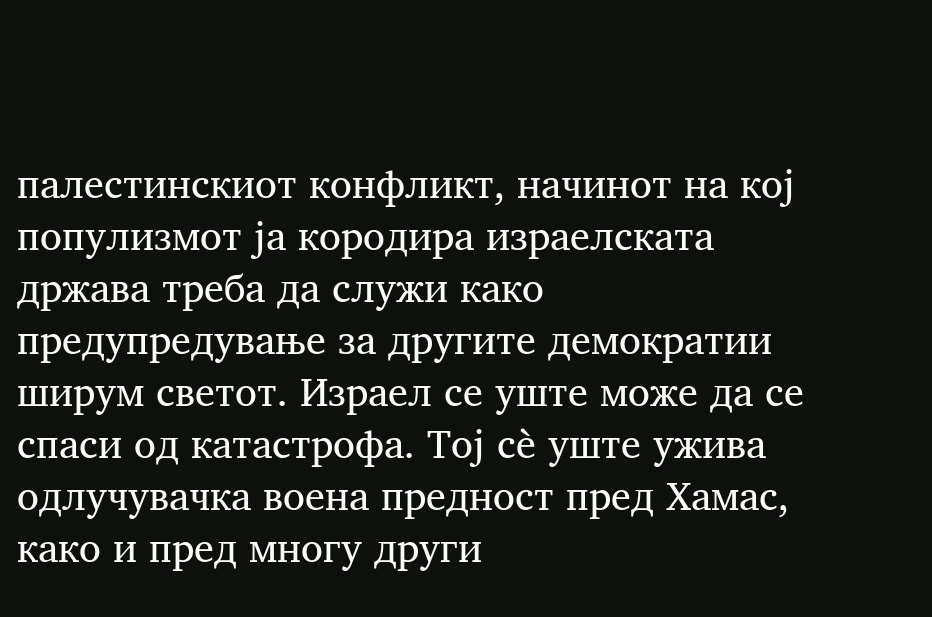палестинскиот конфликт, начинот на кој популизмот ја кородира израелската држава треба да служи како предупредување за другите демократии ширум светот. Израел се уште може да се спаси од катастрофа. Тој сè уште ужива одлучувачка воена предност пред Хамас, како и пред многу други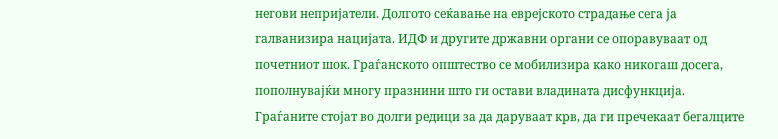негови непријатели. Долгото сеќавање на еврејското страдање сега ја галванизира нацијата. ИДФ и другите државни органи се опоравуваат од почетниот шок. Граѓанското општество се мобилизира како никогаш досега, пополнувајќи многу празнини што ги остави владината дисфункција. Граѓаните стојат во долги редици за да даруваат крв, да ги пречекаат бегалците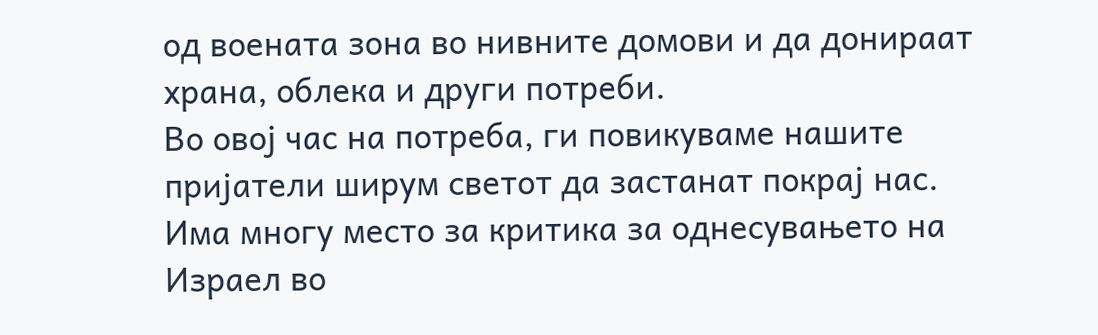од воената зона во нивните домови и да донираат храна, облека и други потреби.
Во овој час на потреба, ги повикуваме нашите пријатели ширум светот да застанат покрај нас. Има многу место за критика за однесувањето на Израел во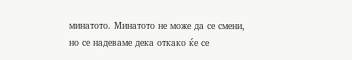минатото. Минатото не може да се смени, но се надеваме дека откако ќе се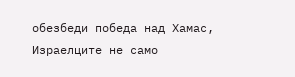обезбеди победа над Хамас, Израелците не само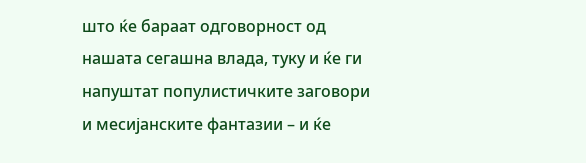што ќе бараат одговорност од нашата сегашна влада, туку и ќе ги напуштат популистичките заговори и месијанските фантазии – и ќе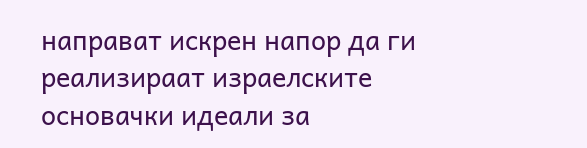направат искрен напор да ги реализираат израелските основачки идеали за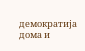демократија дома и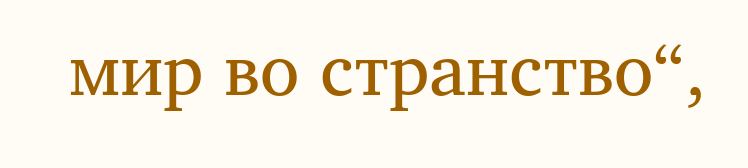мир во странство“,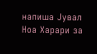напиша Јувал Ноа Харари за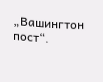„Вашингтон пост“.